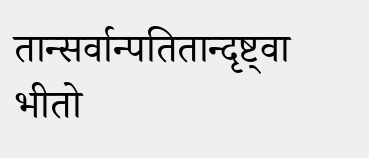तान्सर्वान्पतितान्दृष्ट्वा भीतो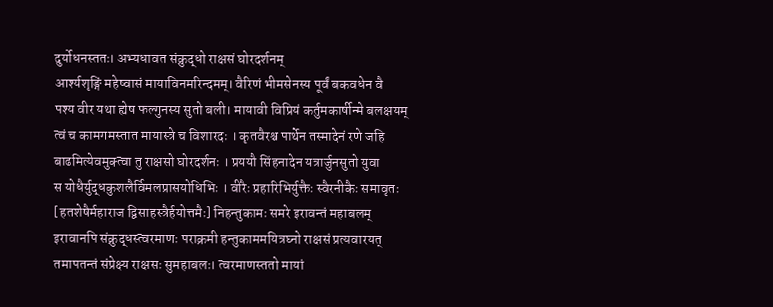दुर्योधनस्ततः। अभ्यधावत संक्रुद्धो राक्षसं घोरदर्शनम्
आर्श्यशृङ्गिं महेष्वासं मायाविनमरिन्दमम्। वैरिणं भीमसेनस्य पूर्वं बकवधेन वै
पश्य वीर यथा ह्येष फल्गुनस्य सुतो बली। मायावी विप्रियं कर्तुमकार्षीन्मे बलक्षयम्
त्वं च कामगमस्तात मायास्त्रे च विशारदः । कृतवैरश्च पार्थेन तस्मादेनं रणे जहि
बाढमित्येवमुक्त्वा तु राक्षसो घोरदर्शनः । प्रययौ सिंहनादेन यत्रार्जुनसुतो युवा
स योधैर्युद्धकुशलैर्विमलप्रासयोधिभिः । वीरैः प्रहारिभिर्युक्तैः स्वैरनीकैः समावृतः
[हतशेषैर्महाराज द्विसाहस्त्रैर्हयोत्तमैः] निहन्तुकामः समरे इरावन्तं महाबलम्
इरावानपि संक्रुद्धस्त्वरमाणः पराक्रमी हन्तुकाममयित्रघ्नो राक्षसं प्रत्यवारयत्
तमापतन्तं संप्रेक्ष्य राक्षसः सुमहाबलः। त्वरमाणस्ततो मायां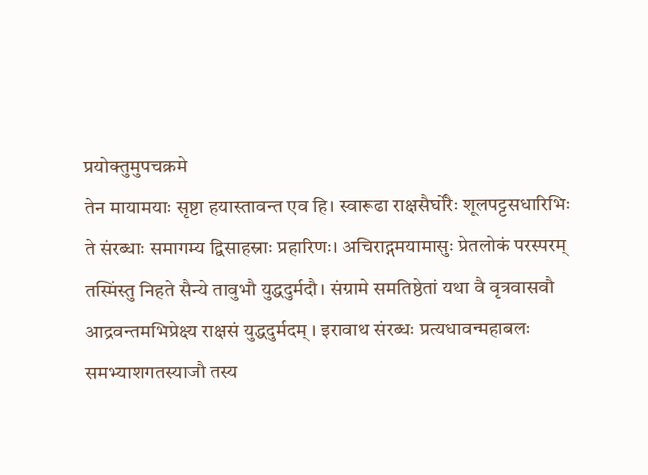प्रयोक्तुमुपचक्रमे
तेन मायामयाः सृष्टा हयास्तावन्त एव हि। स्वारूढा राक्षसैर्घोरैः शूलपट्टसधारिभिः
ते संरब्धाः समागम्य द्विसाहस्राः प्रहारिणः। अचिराद्गमयामासुः प्रेतलोकं परस्परम्
तस्मिंस्तु निहते सैन्ये तावुभौ युद्धदुर्मदौ। संग्रामे समतिष्ठेतां यथा वै वृत्रवासवौ
आद्रवन्तमभिप्रेक्ष्य राक्षसं युद्धदुर्मदम् । इरावाथ संरब्धः प्रत्यधावन्महाबलः
समभ्याशगतस्याजौ तस्य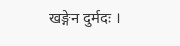खङ्गेन दुर्मदः ।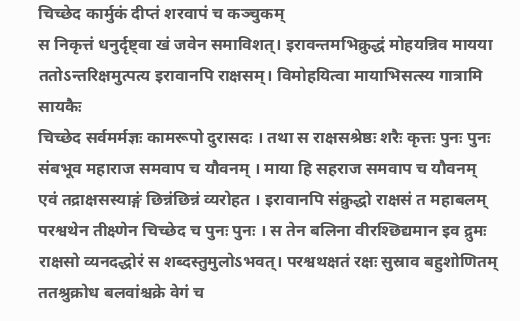चिच्छेद कार्मुकं दीप्तं शरवापं च कञ्चुकम्
स निकृत्तं धनुर्दृष्ट्वा खं जवेन समाविशत्। इरावन्तमभिक्रुद्धं मोहयन्निव मायया
ततोऽन्तरिक्षमुत्पत्य इरावानपि राक्षसम्। विमोहयित्वा मायाभिसत्स्य गात्रामि सायकैः
चिच्छेद सर्वमर्मज्ञः कामरूपो दुरासदः । तथा स राक्षसश्रेष्ठः शरैः कृत्तः पुनः पुनः
संबभूव महाराज समवाप च यौवनम् । माया हि सहराज समवाप च यौवनम्
एवं तद्राक्षसस्याङ्गं छिन्नंछिन्नं व्यरोहत । इरावानपि संक्रुद्धो राक्षसं त महाबलम्
परश्वथेन तीक्ष्णेन चिच्छेद च पुनः पुनः । स तेन बलिना वीरश्छिद्यमान इव द्रुमः
राक्षसो व्यनदद्धोरं स शब्दस्तुमुलोऽभवत्। परश्वथक्षतं रक्षः सुस्राव बहुशोणितम्
ततश्रुक्रोध बलवांश्चक्रे वेगं च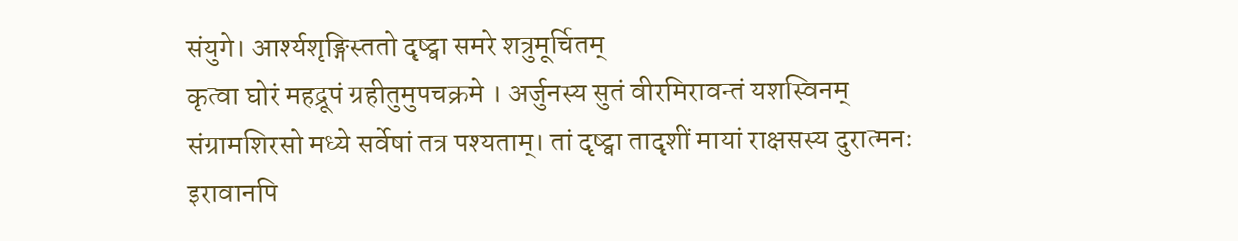संयुगे। आर्श्यशृङ्गिस्ततो दृष्ट्वा समरे शत्रुमूर्चितम्
कृत्वा घोरं महद्रूपं ग्रहीतुमुपचक्रमे । अर्जुनस्य सुतं वीरमिरावन्तं यशस्विनम्
संग्रामशिरसो मध्ये सर्वेषां तत्र पश्यताम्। तां दृष्ट्वा तादृशीं मायां राक्षसस्य दुरात्मनः
इरावानपि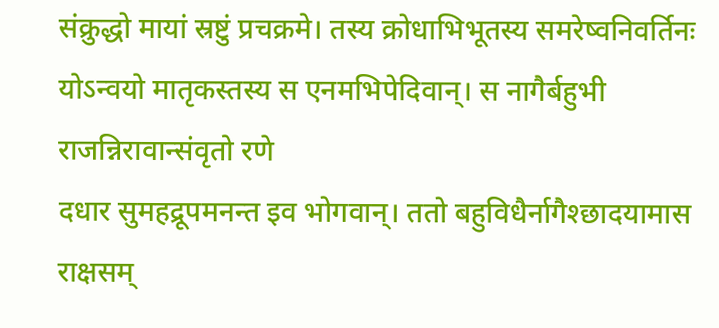संक्रुद्धो मायां स्रष्टुं प्रचक्रमे। तस्य क्रोधाभिभूतस्य समरेष्वनिवर्तिनः
योऽन्वयो मातृकस्तस्य स एनमभिपेदिवान्। स नागैर्बहुभी राजन्निरावान्संवृतो रणे
दधार सुमहद्रूपमनन्त इव भोगवान्। ततो बहुविधैर्नागैश्छादयामास राक्षसम्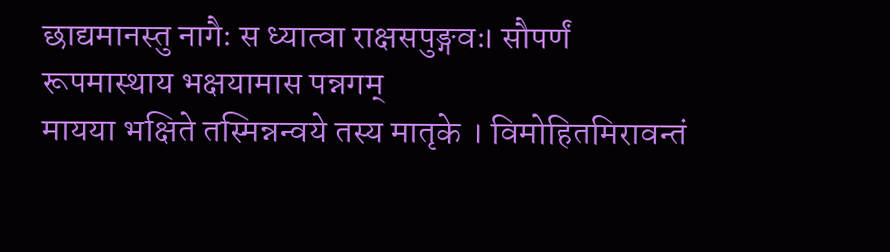छाद्यमानस्तु नागैः स ध्यात्वा राक्षसपुङ्गवः। सौपर्णं रूपमास्थाय भक्षयामास पन्नगम्
मायया भक्षिते तस्मिन्नन्वये तस्य मातृके । विमोहितमिरावन्तं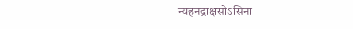न्यहनद्राक्षसोऽसिना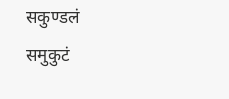सकुण्डलं समुकुटं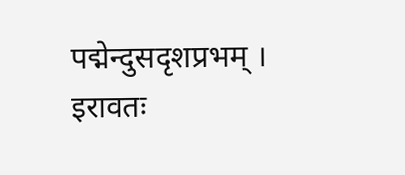पद्मेन्दुसदृशप्रभम् । इरावतः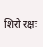शिरो रक्षः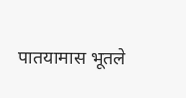पातयामास भूतले